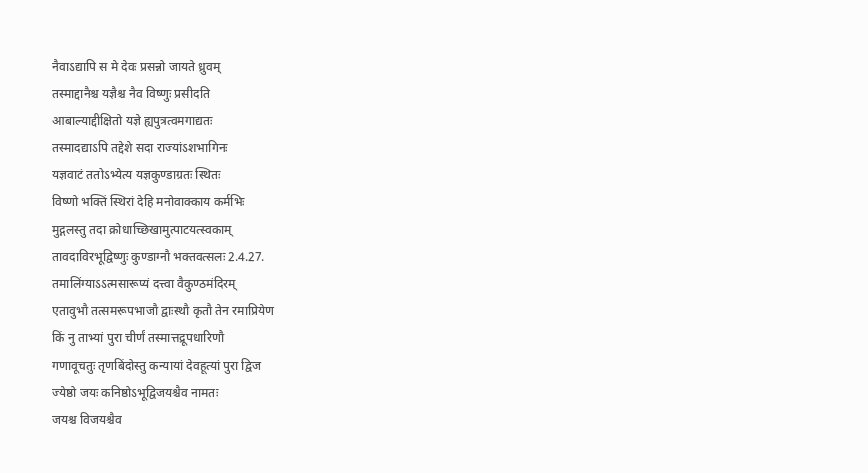नैवाऽद्यापि स मे देवः प्रसन्नो जायते ध्रुवम्
तस्माद्दानैश्च यज्ञैश्च नैव विष्णुः प्रसीदति
आबाल्याद्दीक्षितो यज्ञे ह्यपुत्रत्वमगाद्यतः
तस्मादद्याऽपि तद्देशे सदा राज्यांऽशभागिनः
यज्ञवाटं ततोऽभ्येत्य यज्ञकुण्डाग्रतः स्थितः
विष्णो भक्तिं स्थिरां देहि मनोवाक्काय कर्मभिः
मुद्गलस्तु तदा क्रोधाच्छिखामुत्पाटयत्स्वकाम्
तावदाविरभूद्विष्णुः कुण्डाग्नौ भक्तवत्सलः 2.4.27.
तमालिंग्याऽऽत्मसारूप्यं दत्त्वा वैकुण्ठमंदिरम्
एतावुभौ तत्समरूपभाजौ द्वाःस्थौ कृतौ तेन रमाप्रियेण
किं नु ताभ्यां पुरा चीर्णं तस्मात्तद्रूपधारिणौ
गणावूचतुः तृणबिंदोस्तु कन्यायां देवहूत्यां पुरा द्विज
ज्येष्ठो जयः कनिष्ठोऽभूद्विजयश्चैव नामतः
जयश्च विजयश्चैव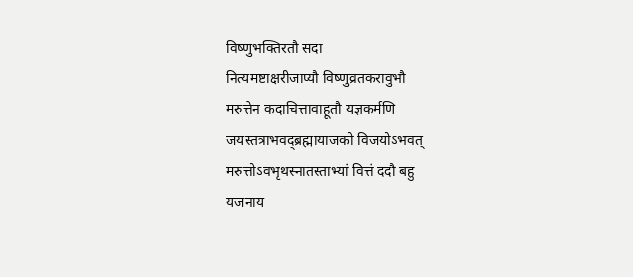विष्णुभक्तिरतौ सदा
नित्यमष्टाक्षरीजाप्यौ विष्णुव्रतकरावुभौ
मरुत्तेन कदाचित्तावाहूतौ यज्ञकर्मणि
जयस्तत्राभवद्ब्रह्मायाजको विजयोऽभवत्
मरुत्तोऽवभृथस्नातस्ताभ्यां वित्तं ददौ बहु
यजनाय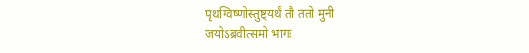पृथग्विष्णोस्तुष्ट्यर्थं तौ ततो मुनी
जयोऽब्रवीत्समो भागः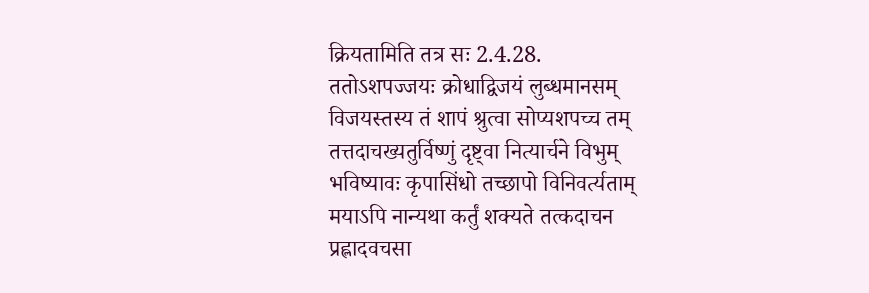क्रियतामिति तत्र सः 2.4.28.
ततोऽशपज्जयः क्रोधाद्विजयं लुब्धमानसम्
विजयस्तस्य तं शापं श्रुत्वा सोप्यशपच्च तम्
तत्तदाचख्यतुर्विष्णुं दृष्ट्वा नित्यार्चने विभुम्
भविष्यावः कृपासिंधो तच्छापो विनिवर्त्यताम्
मयाऽपि नान्यथा कर्तुं शक्यते तत्कदाचन
प्रह्लादवचसा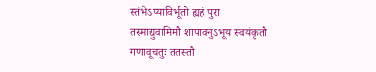स्तंभेऽप्याविर्भूतो ह्यहं पुरा
तस्माद्युवामिमौ शापावनुऽभूय स्वयंकृतौ
गणावूचतुः ततस्तौ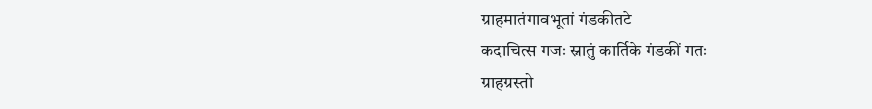ग्राहमातंगावभूतां गंडकीतटे
कदाचित्स गजः स्नातुं कार्तिके गंडकीं गतः
ग्राहग्रस्तो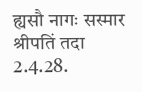ह्यसौ नागः सस्मार श्रीपतिं तदा 2.4.28.